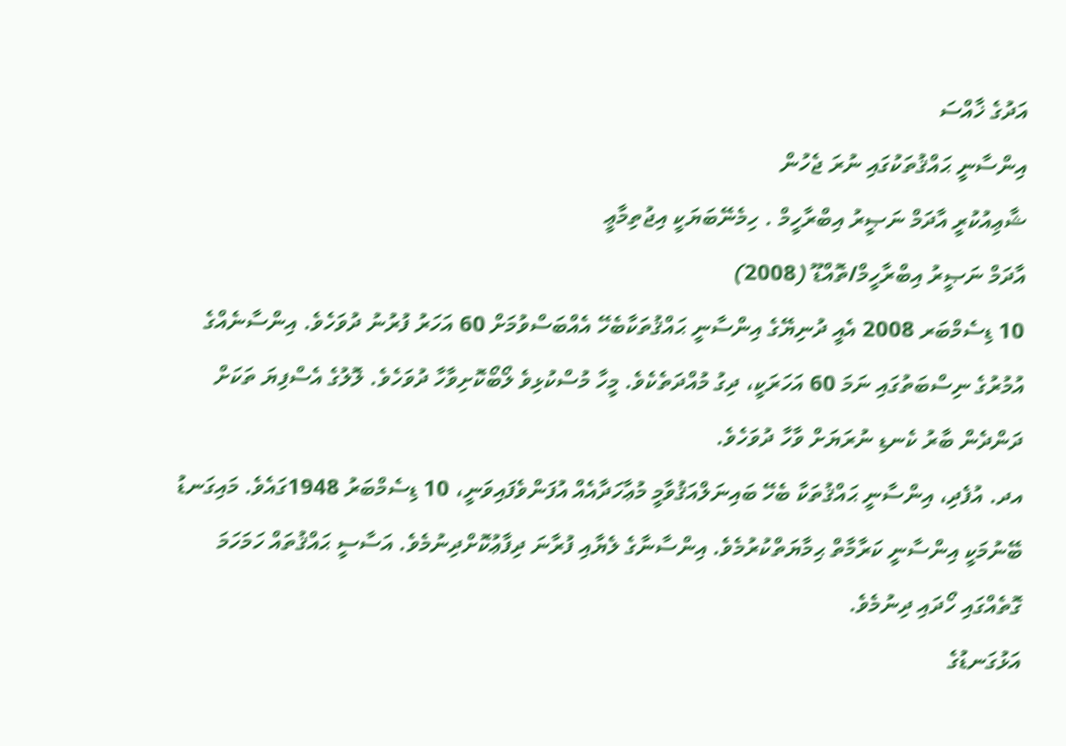އަދުގެ ޚާއްސަ
އިންސާނީ ޙައްޤުތަކުގައި ނުރަ ޖެހުން
ޝާޢިއުކުރީ އާދަމް ނަޞީރު އިބްރާހީމް . ހިމެނޭބަޔަކީ އިޖުތިމާޢީ
އާދަމް ނަޞީރު އިބްރާހީމް/ތޮއްޑޫ (2008)
10 ޑިސެމްބަރ 2008 އެއީ ދުނިޔޭގެ އިންސާނީ ޙައްޤުތަކާބެހޭ އެއްބަސްވުމަށް 60 އަހަރު ފުރުނު ދުވަހެވެ. އިންސާނެއްގެ އުމުރުގެ ނިސްބަތުގައި ނަމަ 60 އަހަރަކީ، ދިގު މުއްދަތެކެވެ. މީހާ މުސްކުޅިވެ ލޯބޯކޮށިވާހާ ދުވަހެވެ. ލޮލުގެ އެސްފިޔަ ތަކަށް ދަންދެން ބާރު ކެނޑި ނުރަޔަށް ވާހާ ދުވަހެވެ.
އދ. އުފެދި، އިންސާނީ ޙައްޤުތަކާ ބެހޭ ބައިނަލްއަޤުވާމީ މުޢާހަދާއެއް އުފަންވެފައިވަނީ، 10 ޑިސެމްބަރު 1948ގައެވެ. މައިގަނޑު ބޭނުމަކީ އިންސާނީ ކަރާމާތް ޙިމާޔަތްކުރުމެވެ. އިންސާނާގެ ލެޔާއި ފުރާނަ ދިފާޢުކޮށްދިނުމެވެ. އަސާސީ ޙައްޤުތައް ހަމަހަމަ ގޮތެއްގައި ހޯދައި ދިނުމެވެ.
އަޅުގަނޑުގެ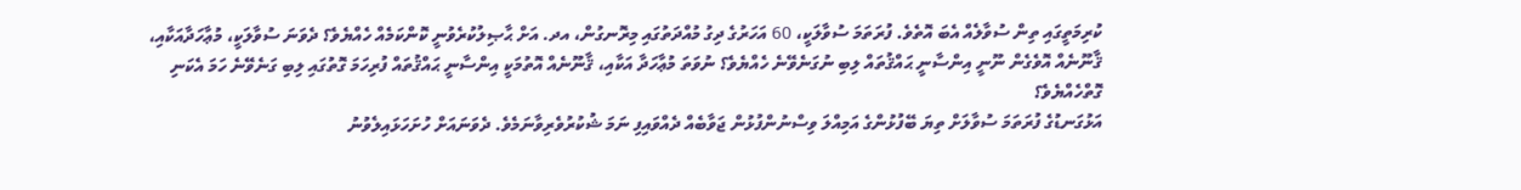ކުރިމަތީގައި ތިން ސުވާލެއް އެބަ އޮތެވެ. ފުރަތަމަ ސުވާލަކީ، 60 އަހަރުގެ ދިގު މުއްދަތުގައި މިރޮނގުން، އދ. އަށް ޙާޞިލުކުރެވުނީ ކޮންކަމެއް ހެއްޔެވެ؟ ދެވަނަ ސުވާލަކީ، މުޢާހަދާއަކާއި، ޤާނޫނެއް އޮވެގެން ނޫނީ އިންސާނީ ޙައްޤުތައް ލިބި ނުގަނެވޭނެ ހެއްޔެވެ؟ ނުވަތަ މުޢާހަދާ އަކާއި، ޤާނޫނެއް އޮތުމަކީ އިންސާނީ ޙައްޤުތައް ފުރިހަމަ ގޮތުގައި ލިބި ގަނެވޭނެ ހަމަ އެކަނި ގޮތްހެއްޔެވެ؟
އަޅުގަނޑުގެ ފުރަތަމަ ސުވާލަށް ތިޔަ ބޭފުޅުންގެ އަމިއްލަ ވިސްނުންފުޅުން ޖަވާބެއް ދެއްވައިފި ނަމަ ޝުކުރުވެރިވާނަމެވެ. ދެވަނައަށް ހުށަހަޅައިލެވުނު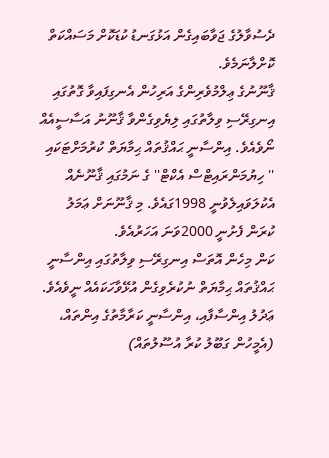ދެސުވާލުގެ ޖަވާބައިގެން އަޅުގަނޑު ކުޑަކޮށް މަސައްކަތް ކޮށްލާނަމެވެ.
ޤާނޫނުގެ ޢިލްމުވެރިންގެ އަރިހުން އެނގިފައިވާ ގޮތުގައި އިނގިރޭސި ވިލާތުގައި ލިޔެވިގެންވާ ޤާނޫނު އަސާސީއެއް ނޯވެއެވެ. އިންސާނީ ޙައްޤުތައް ޙިމާޔަތް ކުރުމަށްޓަކައި '' ހިޔުމަންރައިޓްސް އެކްޓް'' ގެ ނަމުގައި ޤާނޫނެއް އެކުލަވައިލެވުނީ 1998ގައެވެ. މި ޤާނޫނަށް ޢަމަލު ކުރަން ފެށުނީ 2000ވަނަ އަހަރުއެވެ.
ކަން މިހެން އޮތަސް އިނގިރޭސި ވިލާތުގައި އިންސާނީ ޙައްޤުތައް ޙިމާޔަތް ނުކުރެވިގެން އުޅޭވާހަކައެއް ނީވެއެވެ. ޢަދުލު އިންސާފާއި، އިންސާނީ ކަރާމާތުގެ އިންތައް، (އެމީހުން ގަބޫލު ކުރާ އުސޫލުތައް)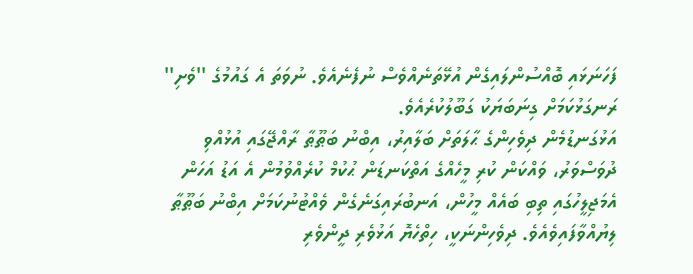ފަހަނަޅައި ބޮއްސުންލައިގެން އުޅޭތަނެއްވެސް ނުފެނެއެވެ. ނުވަތަ އެ ގައުމުގެ ''ވެށި'' ރަނގަޅުކަމަށް ގިނަބަޔަކު ގަބޫލުކުރެއެވެ.
އަޅުގަނޑުމެން ދިވެހިންގެ ޙާލަތަށް ބަލާއިރު، އިބްނު ބަޠޫޠާ ރާއްޖޭގައި އުޅުއްވި ދުވަސްވަރު، ވައްކަން ކުރި މީހެއްގެ އަތްކަނޑަން ޙުކުމް ކުރެއްވުމުން އެ އަޑު އަހަން އެމަޖިލީހުގައި ތިބި ބައެއް މީހުން، އަނބުރައިގަނެގެން ވެއްޓުނުކަމަށް އިބްނު ބަޠޫޠާ ލިޔުއްވާފައިވެއެވެ. ދިވެހިންނަކީ، ހިތްހެޔޮ އަޅުވެރި ދީންވެރި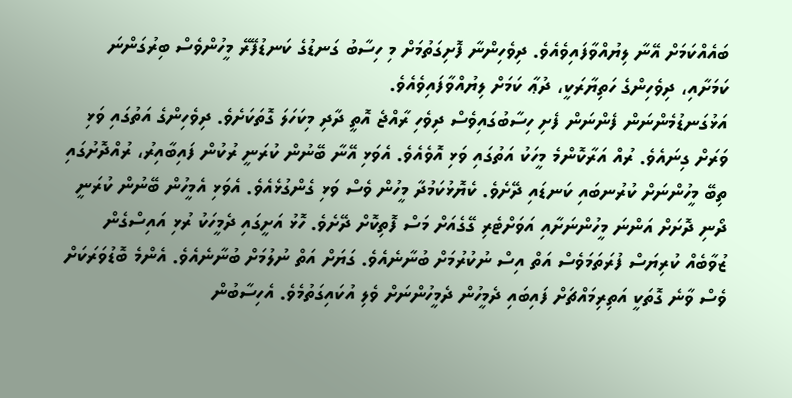ބައެއްކަމަށް އޭނާ ލިޔުއްވާފައިވެއެވެ. ދިވެހިންނާ ފޮށިގަތުމަށް މި ހިސާބު ގަނޑުގެ ކަނޑުފޭރޭ މީހުންވެސް ބިރުގަންނަ ކަމަށާއި، ދިވެހިންގެ ހަތިޔާރަކީ، ދުޢާ ކަމަށް ލިޔުއްވާފައިވެއެވެ.
އަޅުގަނޑުމެންނަން ފެންނަން ފެށި ހިސާބުގައިވެސް ދިވެހި ރާއްޖެ އޮތީ ދާދި މިކަހަލަ ގޮތަކަށެވެ. ދިވެހިންގެ އަތުގައި ވަޅި ވަރަށް ގިނައެވެ. ރުއް އަރާކޮންމެ މީހަކު އަތުގައި ވަޅި އޮވެއެވެ. އެވަޅި އޭނާ ބޭނުން ކުރަނީ ރުކުން ފައިބާއިރު، ރުއްދޮށުގައި ތިބޭ މީހުންނަށް ކުރުނބައި ކަނޑައި ދޭށެވެ. ކެޔޮޅުކަމުދާ މީހުން ވެސް ވަޅި ގެންގުޅެއެވެ. އެވަޅި އެމީހުން ބޭނުން ކުރަނީ ދޯނި ދޮށަށް އަންނަ މީހުންނަށާއި އަވަށްޓެރި ގޭގެއަށް މަސް ފޮތިކޮށް ދޭށެވެ. ހޮޅު އަށީގައި ދެމީހަކު ރުޅި އައިސްގެން ޒުވާބެއް ކުރިޔަސް ފުރަތަމަވެސް އަތް އިސް ނުކުރުމަށް ބުނާނެއެވެ. ގަޔަށް އަތް ނުލުމަށް ބުނާނެއެވެ. އެންމެ ބޮޑުވަރަކަށް ވެސް ވާނެ ގޮތަކީ އަތިރިމައްޗަށް ފައިބައި ދެމީހުން ދެމީހުންނަށް ވެލި އުކައިގަތުމެވެ. އެހިސާބުން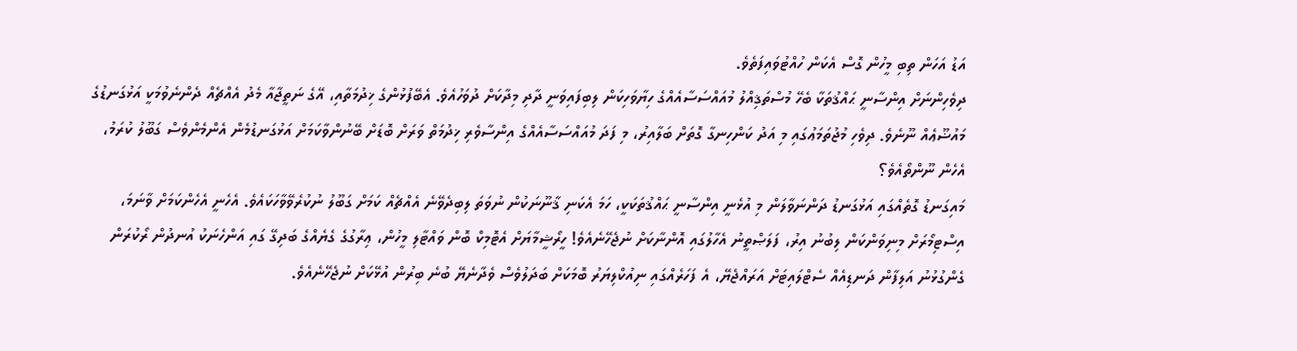އަޑު އަހަން ތިބި މީހުން ގޮސް އެކަން ހުއްޓުވައިފަތެވެ.
ދިވެހިންނަށް އިންސާނީ ޙައްޤުތަކާ ބެހޭ މުސްތަޤިއްލު މުއައްސަސާއެއްގެ ހިޔާވަހިކަން ލިބިފައިވަނީ ދާދި މިދާކަށް ދުވަހުއެވެ. އެބޭފުޅުންގެ ޚިދުމަތާއި، އޭގެ ނަތީޖާއާ މެދު އެއްޗެއް ދެންނެވުމަކީ އަޅުގަނޑުގެ މައުޟޫޢެއް ނޫނެވެ. ދިވެހި މުޖުތަމަޢުގައި މި އަދު ކަންހިނގާ ގޮތަށް ބަލާއިރު، މި ފަދަ މުއައްސަސާއެއްގެ އިންސާވެރި ޚިދުމަތް ވަރަށް ބޮޑަށް ބޭނުންވާކަމަށް އަޅުގަނޑުމެން އެންމެންވެސް ގަބޫލު ކުރަމު، އެހެން ނޫންތޯއެވެ؟
މައިގަނޑު ގޮތެއްގައި އަޅުގަނޑު ދަންނަވާލަން މި އުޅެނީ އިންސާނީ ޙައްޤުތަކަކީ، ހަމަ އެކަނި ޤާނޫނަކުން ނުވަތަ ލިބިދެވޭނެ އެއްޗެއް ކަމަށް ގަބޫލު ނުކުރެވޭވާހަކައެވެ. އެހެނީ އެހެންކަމަށް ވާނަމަ، އިސްޓިމޯރަށް މިނިވަންކަން ލިބުނު އިރު، ފަލަޞްތީނު އެހާލުގައި އޮންނާކަށް ނުޖެހޭނެއެވެ! ހީރޯޝީމާޔަށް އެޓޮމިކް ބޮން ވައްޓާލި މީހުން، ޢިރާގުގެ ގެޔެއްގެ ބަދިގޭ ގައި އަންހެނަކު އުނދުން ރޯކުރަން ގެންގުޅުނު އަލިފާން ދަނޑިއެއް ސެޓްލައިޓަށް އަރައްޖެޔޭ، އެ ފަހަރެއްގައި ނިއުކްލިޔަރު ބޮމަކަށް ބަދަލުވެސް ވެދާނެޔޭ ބުނެ ބިރުން އުޅޭކަށް ނުޖެހޭނެއެވެ.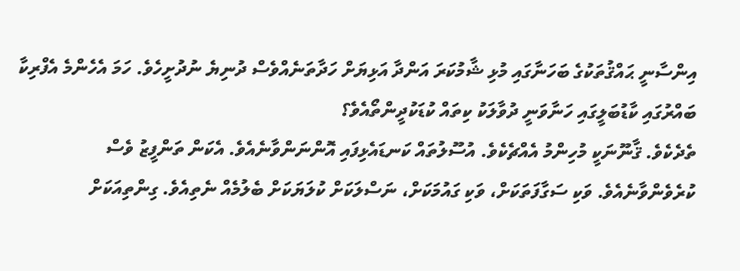އިންސާނީ ޙައްޤުތަކުގެ ބަހަނާގައި މުޅި ޝާމުކަރަ އަންދާ އަޅިޔަށް ހަދާތަނެއްވެސް ދުނިޔެ ނުދުށީހެވެ. ހަމަ އެހެންމެ އެފްރިކާ ބައްރުގައި ކާޑުބަލީގައި ހަނާވަނީ ދުވާލަކު ކިތައް ކުޑަކުދީންތޯއެވެ؟
ތެދެކެވެ. ޤާނޫނަކީ މުހިންމު އެއްޗެކެވެ. އުސޫލުތައް ކަނޑައެޅިފައި އޮންނަންވާނެއެވެ. އެކަން ތަންފީޒު ވެސް ކުރެވެންވާނެއެވެ. ވަކި ސަގާފަތަކަށް، ވަކި ގައުމަކަށް، ނަސްލަކަށް ކުލަޔަކަށް ބެލުމެއް ނެތިއެވެ. ގިންތިއަކަށް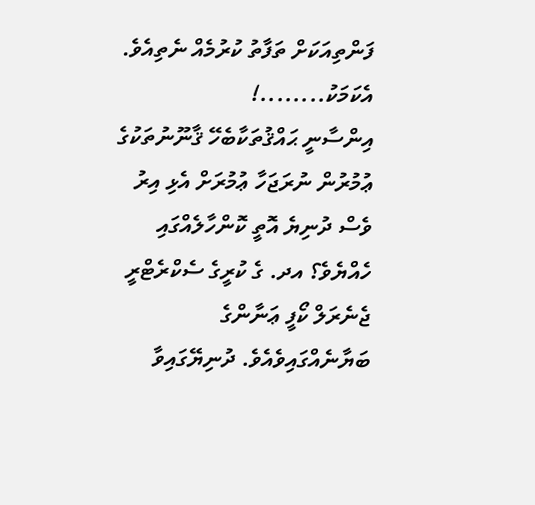ފަންތިއަކަށް ތަފާތު ކުރުމެއް ނެތިއެވެ. އެކަމަކު........!
އިންސާނީ ޙައްޤުތަކާބެހޭ ޤާނޫނުތަކުގެ ޢުމުރުން ނުރަޖަހާ ޢުމުރަށް އެޅި އިރު ވެސް ދުނިޔެ އޮތީ ކޮންހާލެއްގައި ހެއްޔެވެ؟ އދ. ގެ ކުރީގެ ސެކްރެޓްރީ ޖެނެރަލް ކޯފީ ޢަނާންގެ ބަޔާނެއްގައިވެއެވެ. ދުނިޔޭގައިވާ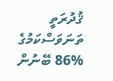ޤުދުރަތީ ތަނަވަސްކަމުގެ %86 ބޭނުން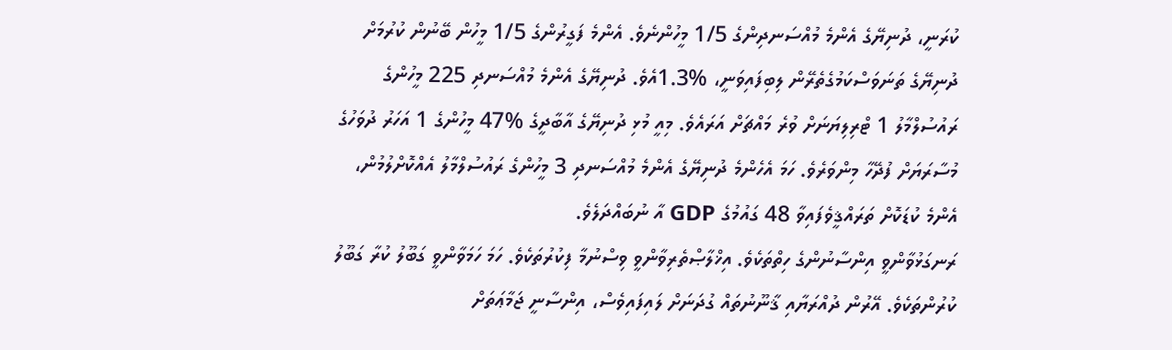ކުރަނީ، ދުނިޔޭގެ އެންމެ މުއްސަނދިންގެ 1/5 މީހުންނެވެ. އެންމެ ފަގީރުންގެ 1/5 މީހުން ބޭނުން ކުރުމަށް ދުނިޔޭގެ ތަނަވަސްކަމުގެތެރޭން ލިބިފައިވަނީ، %1.3އެވެ. ދުނިޔޭގެ އެންމެ މުއްސަނދި 225 މީހުންގެ ރައުސުލްމާލު 1 ޓްރިލިޔަނަށް ވުރެ މައްޗަށް އަރައެވެ. މިއީ މުޅި ދުނިޔޭގެ އާބާދީގެ %47 މީހުންގެ 1 އަހަރު ދުވަހުގެ މުސާރަޔަށް ފުދޭހާ މިންވަރެވެ. ހަމަ އެހެންމެ ދުނިޔޭގެ އެންމެ މުއްސަނދި 3 މީހުންގެ ރައުސުލްމާލު އެއްކޮށްލުމުން، އެންމެ ކުޑަކޮށް ތަރައްޤީވެފައިވާ 48 ގައުމުގެ GDP އާ ނުބައްދަލެވެ.
ރަނގަޅުވާންވީ އިންސާނުންގެ ހިތްތަކެވެ. އިޚްލާޞްތެރިވާންވީ ވިސްނުމާ ފިކުރުތަކެވެ. ހަމަ ހަމަވާންވީ ގަބޫލު ކުރާ ގަބޫލު ކުރުންތަކެވެ. އޭރުން ދުއްރަޔާއި ޤާނޫނުތައް ގުދަނަށް ލައިފައިވެސް، އިންސާނީ ޖަމާޢަތަށް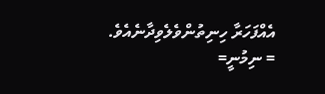އެއްފަހަރާ ހިނިތުންވެލެވިދާނެއެވެ.
= ނިމުނީ=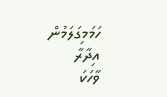ހަމަމިގަލަމުން
އިދާރާ
ވާހަކަ